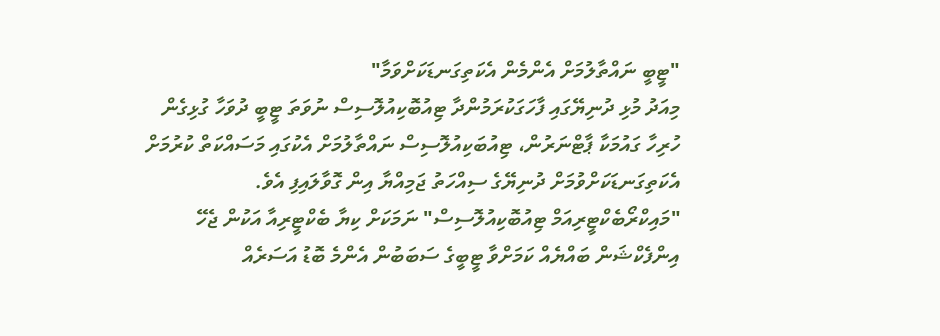"ޓީބީ ނައްތާލުމަށް އެންމެން އެކަތިގަނޑަކަށްވަމާ"
މިއަދު މުޅި ދުނިޔޭގައި ފާހަގަކުރަމުންދާ ޓިއުބޮކިއުލޮސިސް ނުވަތަ ޓީބީ ދުވަހާ ގުޅިގެން ހުރިހާ ގައުމަކާ ޕާޓްނަރުން، ޓިއުބަކިއުލޮސިސް ނައްތާލުމަށް އެކުގައި މަސައްކަތް ކުރުމަށް އެކަތިގަނޑަކަށްވުމަށް ދުނިޔޭގެ ސިއްހަތު ޖަމިއްޔާ އިން ގޮވާލައިފި އެވެ.
"މައިކްރޯބެކްޓީރިއަމް ޓިއުބޮކިއުލޮސިސް" ނަމަކަށް ކިޔާ ބެކްޓީރިއާ އަކުން ޖެހޭ އިންފެކްޝަން ބައްޔެއް ކަމަށްވާ ޓީބީގެ ސަބަބުން އެންމެ ބޮޑު އަސަރެއް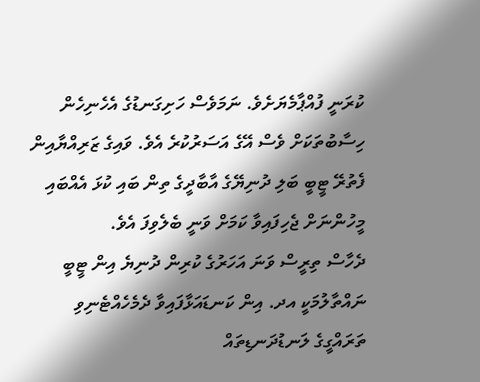ކުރަނީ ފުއްޕާމެޔަށެވެ. ނަމަވެސް ހަށިގަނޑުގެ އެހެނިހެން ހިސާބުތަކަށް ވެސް އޭގެ އަސަރުކުރެ އެވެ. ވައިގެ ޒަރިއްޔާއިން ފެތުރޭ ޓީބީ ބަލި ދުނިޔޭގެ އާބާދީގެ ތިން ބައި ކުޅަ އެއްބައި މީހުންނަށް ޖެހިފައިވާ ކަމަށް ވަނީ ބެލެވިފަ އެވެ.
ދެހާސް ތިރީސް ވަނަ އަހަރުގެ ކުރިން ދުނިޔެ އިން ޓީބީ ނައްތާލުމަކީ އދ. އިން ކަނޑައަޅާފައިވާ ދެމެހެއްޓެނިވި ތަރައްގީގެ ލަނޑުދަނޑިތައް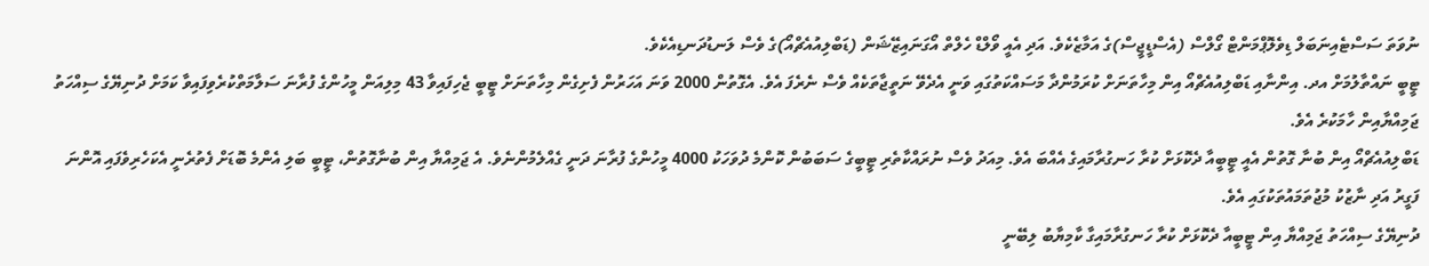ނުވަތަ ސަސްޓެއިނަބަލް ޑިވެލޮޕްމަންޓް ގޯލްސް (އެސްޑީޖީސް)ގެ އަމާޒެކެވެ. އަދި އެއީ ވޯލްޑް ހެލްތް އޯގަނައިޒޭޝަން (ޑަބްލިއުއެޗްއޯ)ގެ ވެސް ލަނޑުދަނޑިއެކެވެ.
ޓީބީ ނައްތާލުމަށް އދ. އިންނާއި ޑަބްލިއުއެޗްއޯ އިން މިހާތަނަށް ކުރަމުންދާ މަސައްކަތުގައި ވަނީ އެދެވޭ ނަތީޖާތަކެއް ވެސް ނެރެފަ އެވެ. އެގޮތުން 2000 ވަނަ އަހަރުން ފެށިގެން މިހާތަނަށް ޓީބީ ޖެހިފައިވާ 43 މިލިއަން މީހުންގެ ފުރާނަ ސަލާމަތްކުރެވިފައިވާ ކަމަށް ދުނިޔޭގެ ސިއްހަތު ޖަމިއްޔާއިން ހާމަކުރެ އެވެ.
ޑަބްލިއުއެޗްއޯ އިން ބުނާ ގޮތުން އެއީ ޓީބީއާ ދެކޮޅަށް ކުރާ ހަނގުރާމައިގެ އެއްބަ އެވެ. މިއަދު ވެސް ނުރައްކާތެރި ޓީބީގެ ސަބަބުން ކޮންމެ ދުވަހަކު 4000 މީހުންގެ ފުރާނަ ދަނީ ގެއްލެމުންނެވެ. އެ ޖަމިއްޔާ އިން ބުނާގޮތުން، ޓީބީ ބަލި އެންމެ ބޮޑަށް ފެތުރެނީ އެކަހެރިވެފައި އޮންނަ ފަގީރު އަދި ނާޒުކު މުޖުތަމައުތަކުގައި އެވެ.
ދުނިޔޭގެ ސިއްހަތު ޖަމިއްޔާ އިން ޓީބީއާ ދެކޮޅަށް ކުރާ ހަނގުރާމައިގާ ކާމިޔާބު ލިބޭނީ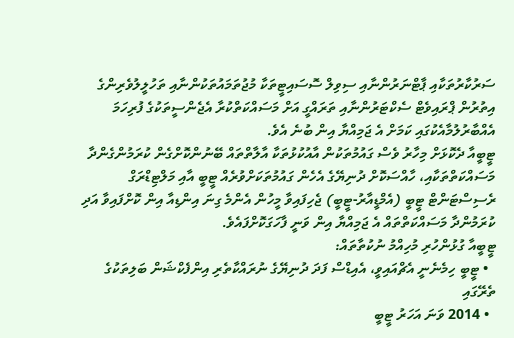ސަރުކާރުތަކާއި ޕާޓްނަރުންނާއި ސިވިލް ސޮސައިޓީތަކާ މުޖުތަމައުތަކުންނާއި ތަހުލީލުވެރިންގެ އިތުރުން ޕްރައިވެޓް ސެކްޓަރުންނާއި ތަރައްގީ އަށް މަސައްކަތްކުރާ އެޖެންސީތަކުގެ ފުރިހަމަ އެއްބާރުލުމާއެކުގައި ކަމަށް އެ ޖަމިއްޔާ އިން ބުނެ އެވެ.
ޓީބީއާ ދެކޮޅަށް މިހާރު ވެސް ގައުމުތަކުން އާއުކުޅުތަކާ އާލާތްތައް ބޭނުންކޮށްގެން ކުރަމުންގެންދާ މަސައްކަތްތަކާއި، ހާއްސަކޮށް ދުނިޔޭގެ އެހެން ގައުމުތަކަށްވުރެއް ޓީބީ އާއި މަލްޓިޑްރަގް ރެސިސްޓަންޓް ޓީބީ (އެމްޑީއާރު-ޓީބީ) ޖެހިފައިވާ މީހުން އެންމެ ގިނަ އިންޑިއާ އިން ކޮށްފައިވާ އަދި ކުރަމުންދާ މަސައްކަތްތައް އެ ޖަމިއްޔާ އިން ވަނީ ފާހަގަކޮށްފައެވެ.
ޓީބީއާ ގުޅުންހުރި މުހިއްމު ނުކުތާތައް:
  • ޓީބީ ހިމެނެނީ އެޗްއައިވީ، އެއިޑްސް ފަދަ ދުނިޔޭގެ ނުރައްކާތެރި އިންފެކްޝަން ބަލިތަކުގެ ތެރޭގައި
  • 2014 ވަނަ އަހަރު ޓީބީ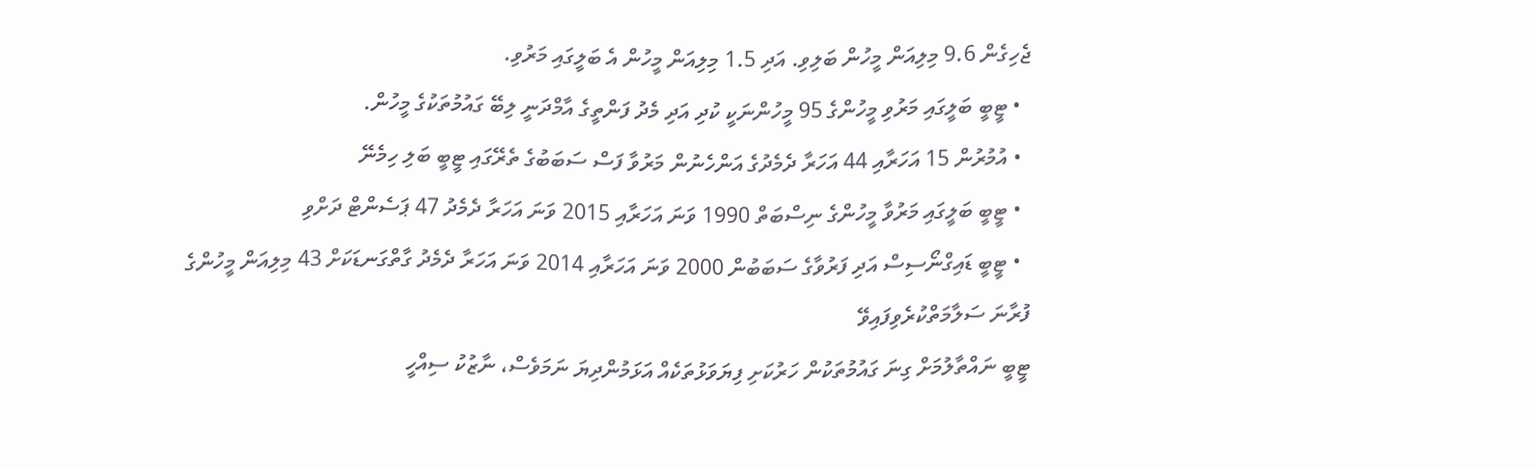ޖެހިގެން 9.6 މިލިއަން މީހުން ބަލިވި. އަދި 1.5 މިލިއަން މީހުން އެ ބަލީގައި މަރުވި.
  • ޓީބީ ބަލީގައި މަރުވި މީހުންގެ 95 މީހުންނަކީ ކުދި އަދި މެދު ފަންތީގެ އާމްދަނީ ލިބޭ ގައުމުތަކުގެ މީހުން.
  • އުމުރުން 15 އަހަރާއި 44 އަހަރާ ދެމެދުގެ އަންހެނުން މަރުވާ ފަސް ސަބަބުގެ ތެރޭގައި ޓީބީ ބަލި ހިމެނޭ
  • ޓީބީ ބަލީގައި މަރުވާ މީހުންގެ ނިސްބަތް 1990 ވަނަ އަހަރާއި 2015 ވަނަ އަހަރާ ދެމެދު 47 ޕަސެންޓް ދަށްވި
  • ޓީބީ ޑައިގްނޯސިސް އަދި ފަރުވާގެ ސަބަބުން 2000 ވަނަ އަހަރާއި 2014 ވަނަ އަހަރާ ދެމެދު ގާތްގަނޑަކަށް 43 މިލިއަން މީހުންގެ ފުރާނަ ސަލާމަތްކުރެވިފައިވޭ
ޓީބީ ނައްތާލުމަށް ގިނަ ގައުމުތަކުން ހަރުކަށި ފިޔަވަޅުތަކެއް އަޅަމުންދިޔަ ނަމަވެސް، ނާޒުކު ސިއްހީ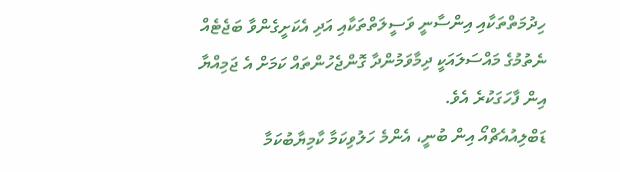ހިދުމަތްތަކާއި އިންސާނީ ވަސީލަތްތަކާއި އަދި އެކަށީގެންވާ ބަޖެޓެއް ނެތުމުގެ މައްސަލައަކީ ދިމާވަމުންދާ ގޮންޖެހުންތައް ކަމަށް އެ ޖަމިއްޔާ އިން ފާހަގަކުރެ އެވެ.
ޑަބްލިއުއެޗްއޯ އިން ބުނީ، އެންމެ ހަލުވިކަމާ ކާމިޔާބުކަމާ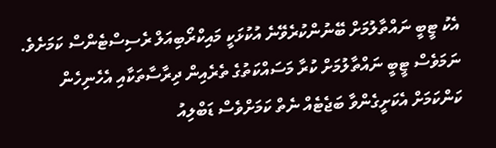އެކު ޓީބީ ނައްތާލުމަށް ބޭނުންކުރެވޭނެ އުކުޅަކީ މައިކްރޯބިއަލް ރެސިސްޓެންސް ކަމަށެވެ. ނަމަވެސް ޓީބީ ނައްތާލުމަށް ކުރާ މަސައްކަތުގެ ތެރެއިން ދިރާސާތަކާއި އެހެނިހެން ކަންކަމަށް އެކަށީގެންވާ ބަޖެޓެއް ނެތް ކަމަށްވެސް ޑަބްލިއު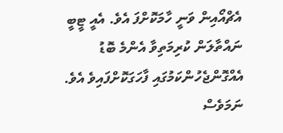އެޗްއޯއިން ވަނީ ހާމަކޮށްފަ އެވެ. އެއީ ޓީބީ ނައްތާލަން ކުރިމަތިވާ އެންމެ ބޮޑު އެއްގޮންޖެހުންކަމުގައި ފާހަގަކޮށްފައިވެ އެވެ.
ނަމަވެސް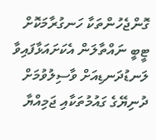ގޮންޖެހުންތަކާ ހަނގުރާމަކޮށް ޓީބީ ނައްތާލަން އެކަށައަޅާފައިވާ ލަނޑުދަނޑިއަށް ވާސިލުވުމަށް ދުނިޔޭގެ ގައުމުތަކާއި ޖަމިއްޔާ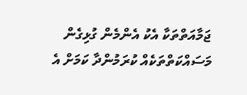ޖަމާއަތްތަކާ އެކު އެންމެން ގުޅިގެން މަސައްކަތްތަކެއް ކުރަމުންދާ ކަމަށް އެ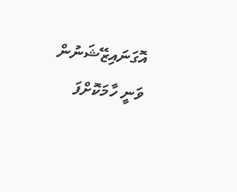އޮގަނައިޒޭޝަނުން ވަނީ ހާމަކޮށްފަ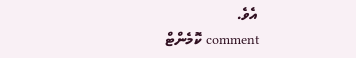އެވެ.
comment ކޮމެންޓް